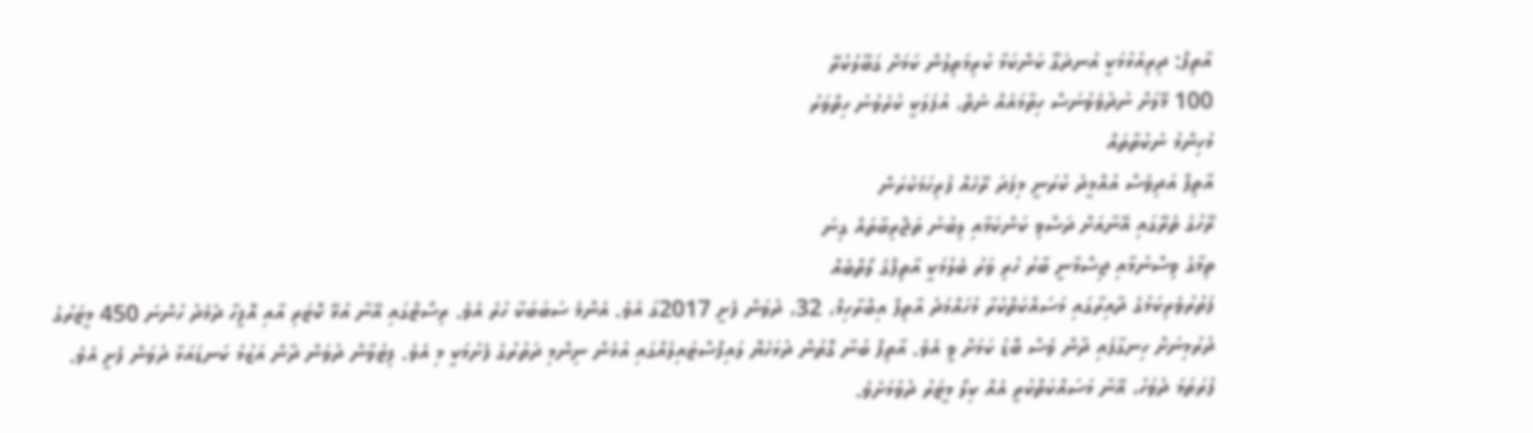އާތިފް: ދިރިއުޅުމަކީ އުނދަގޫ ކަންކަމާ ކުރިމަތިލުން ކަމަށް ގަބޫލުކުރޭ
100 މޭލަށް ނުދުވެވުނަސް ހިތާމައެއް ނެތް، އުފަލަކީ ކުރެވުނު ހިތްވަރު
މުހިންމު ނުކުތާތައް
އާތިފް އަދިވެސް އުއްމީދު ކުރަނީ މިފަދަ ރޭހެއް ފުރިހަމަކުރަން
ރޭހުގެ ތެރޭގައި އޭނާއަށް ދަސްވި ކަންކަމާއި ލިބުނު ތަޖްރިބާތައް ގިނަ
ތިމާގެ ވިސްނުމާއި ޖިސްމާނީ ބާރު ހުރި ވަރު ބެލުމަކީ އާތިފްގެ ލޯތްބެއް
ފަތުރުވެރިކަމުގެ ދާއިރާގައި މަސައްކަތްކުރާ މުހައްމަދު އާތިފް އިބްރާހިމް، 32، ދުވަން ފެށީ 2017ގަ އެވެ. އެންމެ ސަބަބަކާ ހުރެ އެވެ. ރިސޯޓްގައި އޭނާ އުޅޭ ކޮޓަރި އާއި އޮފީހާ ދެމެދު ހުންނަ 450 މީޓަރުގެ ދުރުމިނަށް ހިނގާފައި ދާން ވެސް ބޮޑު ކަމަށް ވީ އެވެ. އާތިފް ބުނާ ގޮތުން ދުޅަހެޔޮ ލައިފްސްޓައިލެއްގައި އުޅެން ނިންމި ދަތުރުގެ ފެށުމަކީ މި އެވެ. ފިޓުވާން ދުވަން ދާން އަޒުމު ކަނޑައަޅާ ދުވަން ފެށީ އެވެ.
ފުރަތަމަ ދުވަހު، އޭނާ މަސައްކަތްކުރީ އެއް ކިލޯ މީޓަރު ދުވުމަށެވެ.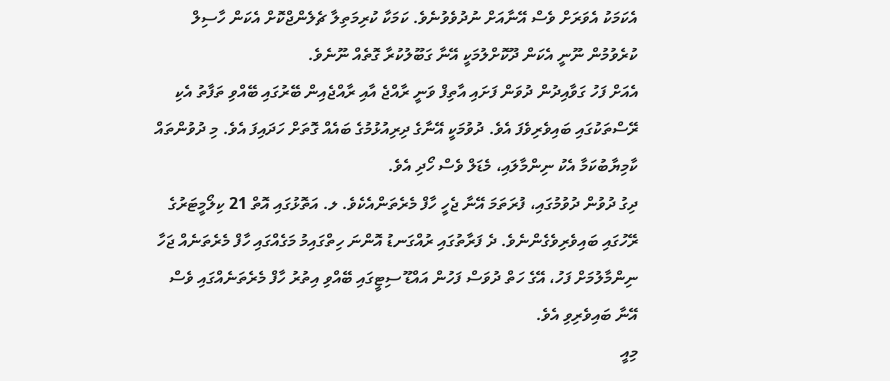އެކަމަކު އެވަރަށް ވެސް އޭނާއަށް ނުދުވެވުނެވެ. ކަމަކާ ކުރިމަތިލާ ޗެލެންޖްކޮށް އެކަން ހާސިލް ކުރެވުމުން ނޫނީ އެކަން ދޫކޮށްލުމަކީ އޭނާ ގަބޫލުކުރާ ގޮތެއް ނޫނެވެ.
އެއަށް ފަހު ގަވާއިދުން ދުވަން ފަށައި އާތިފް ވަނީ ރާއްޖެ އާއި ރާއްޖެއިން ބޭރުގައި ބޭއްވި ތަފާތު އެކި ރޭސްތަކުގައި ބައިވެރިވެފަ އެވެ. ދުވުމަކީ އޭނާގެ ދިރިއުޅުމުގެ ބައެއް ގޮތަށް ހަދައިފަ އެވެ. މި ދުވުންތައް ކާމިޔާބުކަމާ އެކު ނިންމާލައި، މެޑަލް ވެސް ހޯދި އެވެ.
ދިގު ދުވުން ދުވުމުގައި، ފުރަތަމަ އޭނާ ޖެހީ ހާފް މެރެތަންއެކެވެ. ލ. އަތޮޅުގައި އޮތް 21 ކިލޯމީޓަރުގެ ރޭހުގައި ބައިވެރިވެގެންނެވެ. ދެ ފަރާތުގައި ރުއްގަނޑު އޮންނަ ހިތްގައިމު މަގެއްގައި ހާފް މެރެތަނެއް ޖަހާ ނިންމާލުމަށް ފަހު، އޭގެ ހަތް ދުވަސް ފަހުން އައްޑޫ ސިޓީގައި ބޭއްވި އިތުރު ހާފް މެރެތަނެއްގައި ވެސް އޭނާ ބައިވެރިވި އެވެ.
މިއީ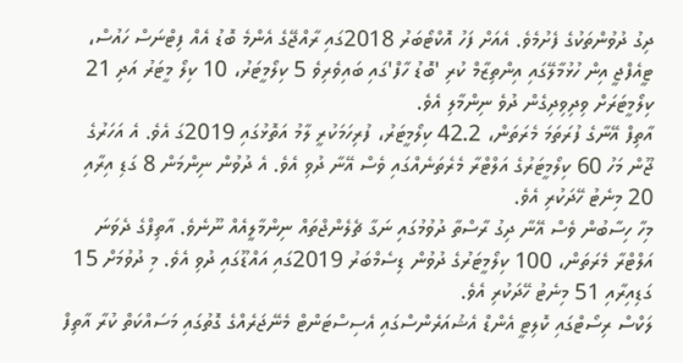ދިގު ދުވުންތަކުގެ ފެށުމެވެ. އެއަށް ފަހު އޮކްޓޯބަރު 2018ގައި ރާއްޖޭގެ އެންމެ ބޮޑު އެއް ފިޓްނަސް ހައުސް، ޓީއެފްޖީ އިން ހުޅުމާލޭގައި އިންތިޒާމް ކުރި 'ބޮޑު ހާފް'ގައި ބައިވެރިވެ 5 ކިލޯމީޓަރު، 10 ކިލޯ މީޓަރު އަދި 21 ކިލޯމީޓަރަށް ވިދިވިދިގެން ދުވެ ނިންމާލި އެވެ.
އާތިފް އޭނާގެ ފުރަތަމަ މެރަތަން، 42.2 ކިލޯމީޓަރު، ފުރިހަމަކުރީ ލާމު އަތޮޅުގައި 2019ގަ އެވެ. އެ އަހަރުގެ ޖޫން މަހު 60 ކިލޯމީޓަރުގެ އަލްޓްރާ މެރެތަނެއްގައި ވެސް އޭނާ ދުވި އެވެ. އެ ދުވުން ނިންމަން 8 ގަޑި އިރާއި 20 މިނެޓު ހޭދަކުރި އެވެ.
މިހާ ހިސާބުން ވެސް އޭނާ ދިގު ރާސްތާ ދުވުމުގައި ނަގާ ޗެލެންޖްތައް ނިންމާލީއެއް ނޫނެވެ. އާތިފްގެ ދެވަނަ އަލްޓްރާ މެރަތަން، 100 ކިލޯމީޓަރުގެ ދުވުން ޑިސެމްބަރު 2019ގައި އައްޑޫގައި ދުވި އެވެ. މި ދުވުމަށް 15 ގަޑިއިރާއި 51 މިނެޓު ހޭދަކުރި އެވެ.
ލަކްސް ރިސޯޓްގައި ކޮލިޓީ އެންޑް އެޝުއަރެންސްގައި އެސިސްޓަންޓް މެނޭޖަރެއްގެ ގޮތުގައި މަސައްކަތް ކުރާ އާތިފް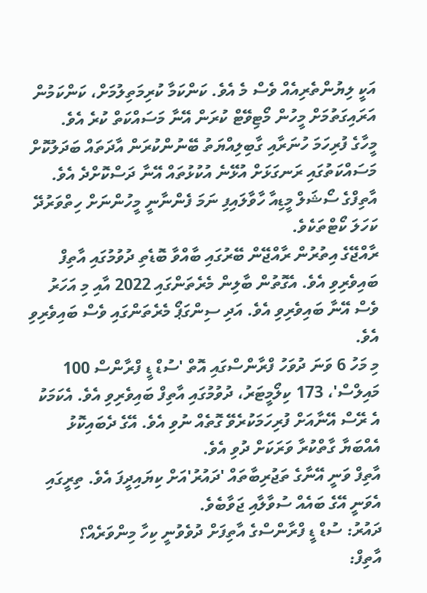އަކީ ލިޔުންތެރިއެއް ވެސް މެ އެވެ. ކަންކަމާ ކުރިމަތިލުމަށް، ކަންކަމުން އަރައިގަތުމަށް މީހުން މޯޓިވޭޓް ކުރަން އޭނާ މަސައްކަތް ކުރެ އެވެ.
މީހާގެ ފުރިހަމަ ހުނަރާއި ގާބިލިއްޔަތު ބޭނުންކުރަން އާދަތައް ބަދަލުކޮށް މަސައްކަތުގައި ރަނގަޅަށް އުޅޭނެ އުކުޅުތައް އޭނާ ދަސްކޮށްދެ އެވެ. އާތިފްގެ ސޯޝަލް މީޑިއާ ހާވާލައިފި ނަމަ ފެންނާނީ މީހުންނަށް ހިތްވަރުދޭ ކަހަލަ ކޯޓްތަކެވެ.
ރާއްޖޭގެ އިތުރުން ރާއްޖޭން ބޭރުގައި ބާއްވާ ބޮޑެތި ދުވުމުގައި އާތިފް ބައިވެރިވި އެވެ. އެގޮތުން ބާލިން މެރެތަންގައި 2022 އާއި މި އަހަރު ވެސް އޭނާ ބައިވެރިވި އެވެ. އަދި ސިންގަޕޯ މެރެތަންގައި ވެސް ބައިވެރިވި އެވެ.
މި މަހު 6 ވަނަ ދުވަހު ފްރާންސްގައި އޮތް 'ސުޑް ޑީ ފްރާންސް 100 މައިލްސް'، 173 ކިލޯމީޓަރު، ދުވުމުގައި އާތިފް ބައިވެރިވި އެވެ. އެކަމަކު އެ ރޭސް އޭނާއަށް ފުރިހަމަކުރެވޭ ގޮތެއް ނުވި އެވެ. އޭގެ ދެބައިކޮޅު އެއްބަޔާ ގާތްކުރާ ވަރަކަށް ދުވި އެވެ.
އާތިފް ވަނީ އޭނާގެ ތަޖުރިބާތައް 'ދައުރު'އަށް ކިޔައިދީފަ އެވެ. ތިރީގައި އެވަނީ އޭގެ ބައެއް ސުވާލާއި ޖަވާބެވެ.
ދައުރު: ސުޑް ޑީ ފްރާންސްގެ އާތިފަށް ދުވެވުނީ ކިހާ މިންވަރެއް؟
އާތިފް: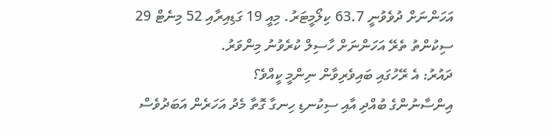އަހަންނަށް ދުވެވުނީ 63.7 ކިލޯމީޓަރު. މިއީ 19 ގަޑިއިރާއި 52 މިނެޓް 29 ސިކުންތު ތެރޭ އަހަންނަށް ހާސިލް ކުރެވުނު މިންވަރު.
ދައުރު: އެ ރޭހުގައި ބައިވެރިވާން ނިންމީ ކީއްވެ؟
އިންސާނުންގެ ބުއްދި އާއި ސިކުނޑި ހިނގާ ގޮތާ މެދު އަހަރެން އަބަދުވެސް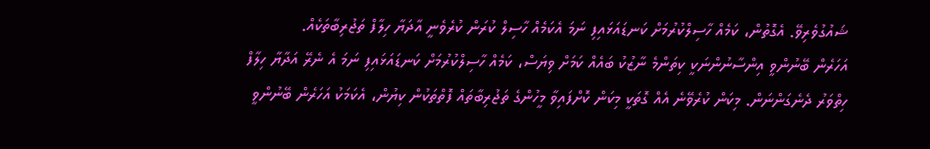ޝައުގުވެރިވޭ. އެގޮތުން، ކަމެއް ހާސިލްކުރުމަށް ކަނޑައަޅައިފި ނަމަ އެކަމެއް ހާސިލް ކުރަން ކުރެވެނީ އާދަޔާ ހިލާފް ތަޖުރިބާތަކެއް.
އަހަރެން ބޭނުންވީ އިންސާނުންނަކީ ކިތަންމެ ނާޒުކު ބައެއް ކަމަށް ވިޔަސް، ކަމެއް ހާސިލްކުރުމަށް ކަނޑައަޅައިފި ނަމަ އެ ނެރޭ އަދާޔާ ހިލާފް ހިތްވަރު ދެނެގަންނަން. މިކަން ކުރެވޭނެ އެއް ގޮތަކީ މިކަން ކޮށްފައިވާ މީހުންގެ ތަޖުރިބާތައް ފޮތްތަކުން ކިޔުން، އެކަމަކު އަހަރެން ބޭނުންވީ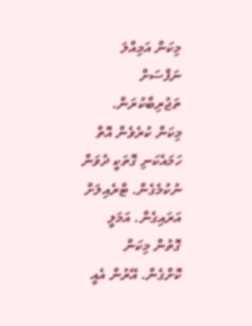މިކަން އަމިއްލަ ނަފްސަށް ތަޖުރިބާކުރަން.
މިކަން ކުރެވެން އޮތް ހަމައެކަނި ގޮތަކީ ދުވަން ނުކުމެގެން. ޓްރެއިލަށް އަރައިގެން. އަމަލީ ގޮތުން މިކަން ކޮށްގެން. އޭރުން އެއީ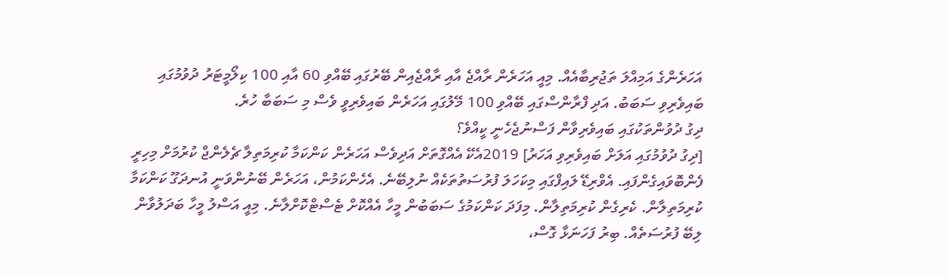އަހަރެންގެ އަމިއްލަ ތަޖުރިބާއެއް. މިއީ އަހަރެން ރާއްޖެ އާއި ރާއްޖެއިން ބޭރުގައި ބޭއްވި 60 އާއި 100 ކިލޯމީޓަރު ދުވުމުގައި ބައިވެރިވި ސަބަބު. އަދި ފްރާންސްގައި ބޭއްވި 100 މޭލުގައި އަހަރެން ބައިވެރިވީ ވެސް މި ސަބަބާ ހުރެ.
ދިގު ދުވުންތަކުގައި ބައިވެރިވާން ފަސްނުޖެހެނީ ކީއްވެ؟
[ދިގު ދުވުމުގައި އަލަށް ބައިވެރިވި އަހަރު] 2019އެކޭ އެއްގޮތަށް އަދިވެސް އަހަރެން ކަންކަމާ ކުރިމަތިލާ ޗެލެންޖް ކުރުމަށް މިހިރީ ފެންބޮވައިގެންފައި. އެވްރިޑޭ ލައިފްގައި މިކަހަލަ ފުރުސަތުތަކެއް ނުލިބޭނެ. އެހެންކަމުން، އަހަރެން ބޭނުންވަނީ އުނދަގޫ ކަންކަމާ ކުރިމަތިލާން. ކެރިގެން ކުރިމަތިލާން. މިފަދަ ކަންކަމުގެ ސަބަބުން މީހާ އެއްކޮށް ޓެސްޓްކޮށްލާނެ. މިއީ އަސްލު މީހާ ބަދަލުވާން ލިބޭ ފުރުސަތެއް. ބިރު ފަހަނަޅާ ގޮސް،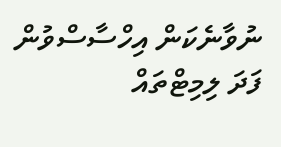ނުވާނެކަން އިހްސާސްވުން ފަދަ ލިމިޓްތައް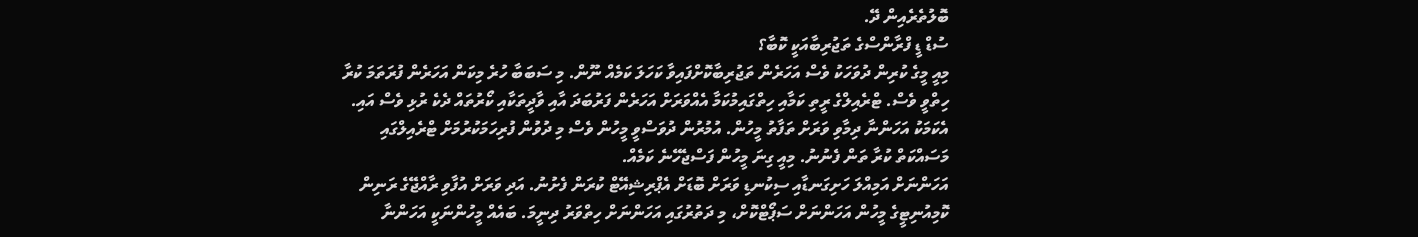ބޮލުތެރެއިން ދޭ.
ސުޑް ޑީ ފްރާންސްގެ ތަޖުރިބާއަކީ ކޮބާ؟
މިއީ މީގެ ކުރިން ދުވަހަކު ވެސް އަހަރެން ތަޖުރިބާކޮށްފައިވާ ކަހަލަ ކަމެއް ނޫން. މި ސަބަބާ ހުރެ މިކަން އަހަރެން ފުރަތަމަ ކުރާ ހިތްވީ ވެސް. ޓްރެއިލްގެ ރީތި ކަމާއި ހިތްގައިމުކަމާ އެއްވަރަށް އަހަރެން ފަރުބަދަ އާއި ވާދީތަކާއި ކޯރުތައް ދެކެ ރުޅި ވެސް އައި. އެކަމަކު އަހަންނާ ދިމާވި ވަރަށް ތަފާތު މީހުން. އުމުރުން ދުވަސްވީ މީހުން ވެސް މި ދުވުން ފުރިހަމަކުރުމަށް ޓްރެއިލްގައި މަސައްކަތް ކުރާ ތަން ފެނުނު. މިއީ ގިނަ މީހުން ފަސްޖެހޭނެ ކަމެއް.
އަހަންނަށް އަމިއްލަ ހަށިގަނޑާއި ސިކުނޑި ވަރަށް ބޮޑަށް އެޕްރިޝިއޭޓް ކުރަން ފެށުނު. އަދި ވަރަށް އުފާވި ރާއްޖޭގެ ރަނިން ކޮމިއުނިޓީގެ މީހުން އަހަންނަށް ސަޕޯޓްކޮށް، މި ދަތުރުގައި އަހަންނަށް ހިތްވަރު ދިނީމަ. ބައެއް މީހުންނަކީ އަހަންނާ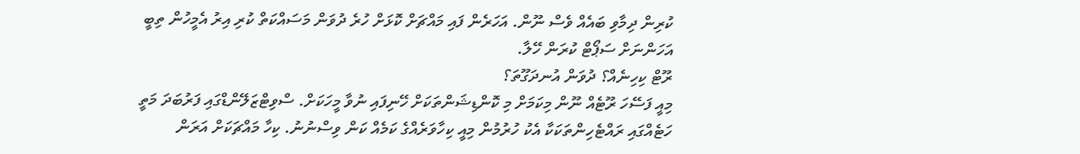ކުރިން ދިމާވި ބައެއް ވެސް ނޫން. އަހަރެން ފައި މައްޗަށް ކޮޅަށް ހުރެ ދުވަން މަސައްކަތް ކުރި އިރު އެމީހުން ތިބީ އަހަންނަށް ސަޕޯޓް ކުރަން ހޭލާ.
ރޫޓް ކިހިނެއް؟ ދުވަން އުނދަގޫތަ؟
މިއީ ފަސޭހަ ރޫޓެއް ނޫން މިކަމަށް މި ކޮންޑިޝަންތަކަށް ހޭނިފައި ނުވާ މީހަކަށް. ސްވިޓްޒަލޭންޑްގައި ފަރުބަދަ މަތީ ހަޓެއްގައި ރައްޓެހިންތަކަކާ އެކު ހުރުމުން މިއީ ކިހާވަރެއްގެ ކަމެއް ކަން ވިސްނުނު. ކިހާ މައްޗަކަށް އަރަން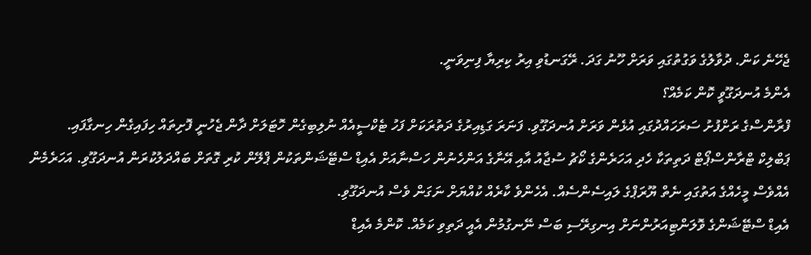ޖެހޭނެ ކަން. ދުވާލުގެ ވަގުތުގައި ވަރަށް ހޫނު ގަދަ. ރޭގަނޑުވި އިރު ކިރިޔާ ފިނިވަނީ.
އެންމެ އުނދަގޫވީ ކޮން ކަމެއް؟
ފްރާންސްގެ ރަށްފުށު ސަރަހައްދުގައި އުޅެން ވަރަށް އުނދަގޫވި. ފަނަރަ ގަޑިއިރުގެ ދަތުރަކަށް ފަހު ޓެކްސީއެއް ނުލިބިގެން ހޮޓަލަށް ދާން ޖެހުނީ ފޮށިތައް ހިފައިގެން ހިނގާފައި.
ޕަބްލިކް ޓްރާންސްޕޯޓް ދަތިތަކާ ހެދި އަހަރެންގެ ކޯޗު ސުޖާއު އާއި އޭނާގެ އަންހެނުން ހަސްނާއަށް އެއިޑް ސްޓޭޝަންތަކުން ޕްލޭން ކުރި ގޮތަށް ބައްދަލުކުރަން އުނދަގޫވި. އަހަރެމެން އެއްވެސް މީހެއްގެ އަތުގައި ނެތް ޔޫރަޕްގެ ލައިސެންސެއް. އެހެންވެ ކާރެއް ކުއްޔަށް ނަގަން ވެސް އުނދަގޫވި.
އެއިޑް ސްޓޭޝަންގެ ވޮލަންޓިއަރުންނަށް އިނގިރޭސި ބަސް ނޭނގުމުން އެއީ ދަތިވި ކަމެއް. ކޮންމެ އެއިޑް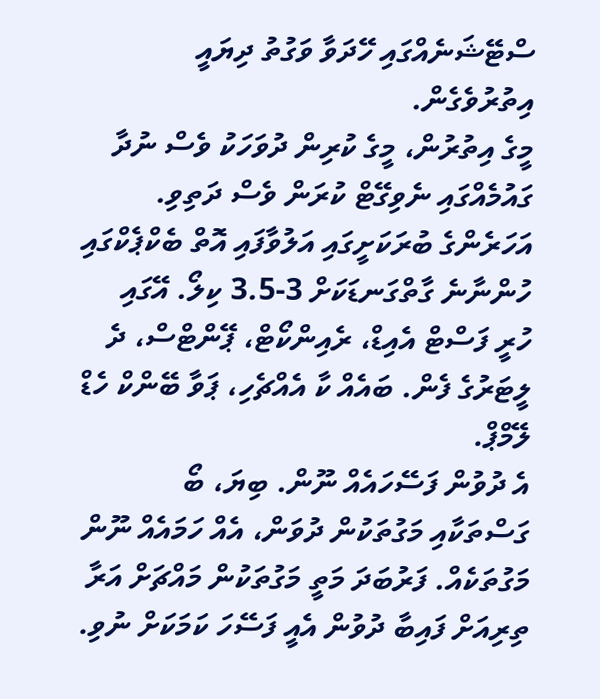ސްޓޭޝަނެއްގައި ހޭދަވާ ވަގުތު ދިޔައީ އިތުރުވެގެން.
މީގެ އިތުރުން، މީގެ ކުރިން ދުވަހަކު ވެސް ނުދާ ގައުމެއްގައި ނެވިގޭޓް ކުރަން ވެސް ދަތިވި. އަހަރެންގެ ބުރަކަށީގައި އަލުވާފައި އޮތް ބެކްޕެކްގައި ހުންނާނެ ގާތްގަނޑަކަށް 3-3.5 ކިލޯ. އޭގައި ހުރީ ފަސްޓް އެއިޑް، ރެއިންކޯޓް، ޕޭންޓްސް، ދެ ލީޓަރުގެ ފެން. ބައެއް ކާ އެއްޗެހި، ޕަވާ ބޭންކް ހެޑް ލޭމްޕް.
އެ ދުވުން ފަސޭހައެއް ނޫން. ބިޔަ، ބޯ ގަސްތަކާއި މަގުތަކުން ދުވަން، އެއް ހަމައެއް ނޫން މަގުތަކެއް. ފަރުބަދަ މަތީ މަގުތަކުން މައްޗަށް އަރާ ތިރިއަށް ފައިބާ ދުވުން އެއީ ފަސޭހަ ކަމަކަށް ނުވި.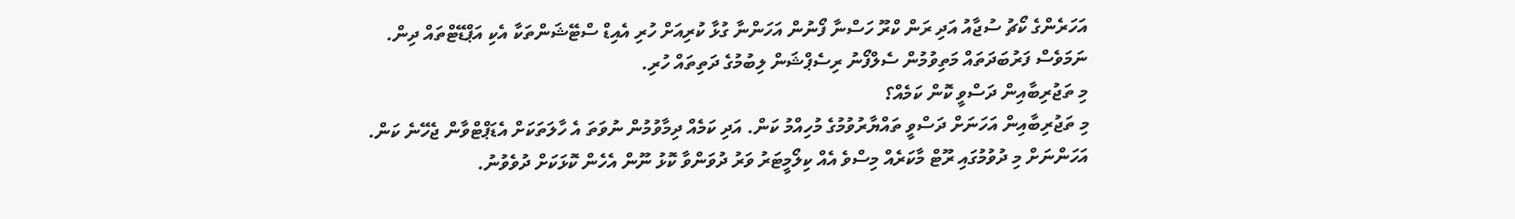އަހަރެންގެ ކޯޗު ސުޖާއު އަދި ރަން ކްރޫ ހަސްނާ ފޯނުން އަހަންނާ ގުޅާ ކުރިއަށް ހުރި އެއިޑް ސްޓޭޝަންތަކާ އެކި އަޕްޑޭޓްތައް ދިން. ނަމަވެސް ފަރުބަދަތައް މަތިވުމުން ސެލްފޯނު ރިސެޕްޝަން ލިބުމުގެ ދަތިތައް ހުރި.
މި ތަޖުރިބާއިން ދަސްވީ ކޮން ކަމެއް؟
މި ތަޖުރިބާއިން އަހަނަށް ދަސްވީ ތައްޔާރުވުމުގެ މުހިއްމު ކަން. އަދި ކަމެއް ދިމާވުމުން ނުވަތަ އެ ހާލަތަކަށް އެޑަޕްޓްވާން ޖެހޭނެ ކަން. އަހަންނަށް މި ދުވުމުގައި ރޫޓް މާކަރެއް މިސްވެ އެއް ކިލޯމީޓަރު ވަރު ދުވަންވާ ކޮޅު ނޫން އެހެން ކޮޅަކަށް ދުވެވުނު.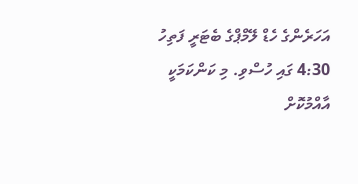އަހަރެންގެ ހެޑް ލޭމްޕްގެ ބެޓަރީ ފަތިހު 4:30 ގައި ހުސްވި. މި ކަންކަމަކީ އާއްމުކޮށް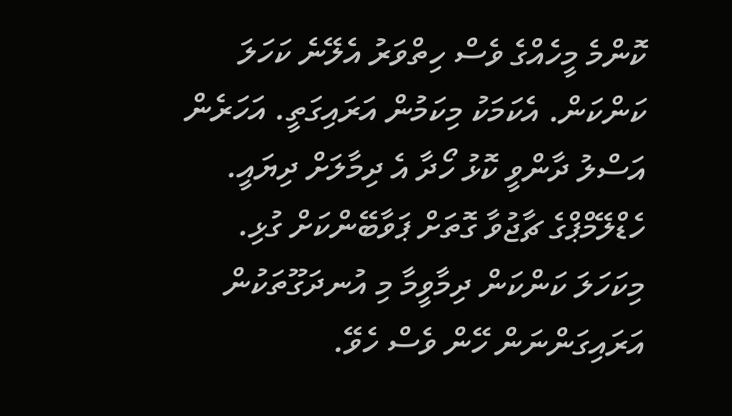ކޮންމެ މީހެއްގެ ވެސް ހިތްވަރު އެލޭނެ ކަހަލަ ކަންކަން. އެކަމަކު މިކަމުން އަރައިގަތީ. އަހަރެން އަސްލު ދާންވީ ކޮޅު ހޯދާ އެ ދިމާލަށް ދިޔައީ. ހެޑްލޭމްޕްގެ ޗާޖުވާ ގޮތަށް ޕަވާބޭންކަށް ގުޅި. މިކަހަލަ ކަންކަން ދިމާވީމާ މި އުނދަގޫތަކުން އަރައިގަންނަން ހޭން ވެސް ހެވޭ.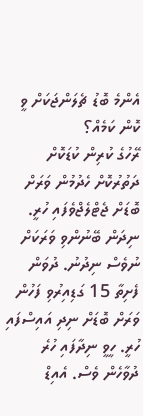އެންމެ ބޮޑު ޗެލަންޖަކަށް ވީ ކޮން ކަމެއް؟
ރޭހުގެ ކުރިން ކުޑަކޮށް ދަތުރުކޮށް ހެދުމުން ވަރަށް ބޮޑަށް ޖެޓްލެޖްވެފައި ހުރީ. ނިދަން ބޭނުންވި ވަރަކަށް ނުވެސް ނިދުނު. ދުވަން ފެށިތާ 15 ގަޑިއިރުވި ފަހުން ވަރަށް ބޮޑަށް ނިދި އައިސްފައި ހުރީ. ހީވީ ނިދާފައި ހުރެ ދުވާހެން ވެސް. އެއިޑް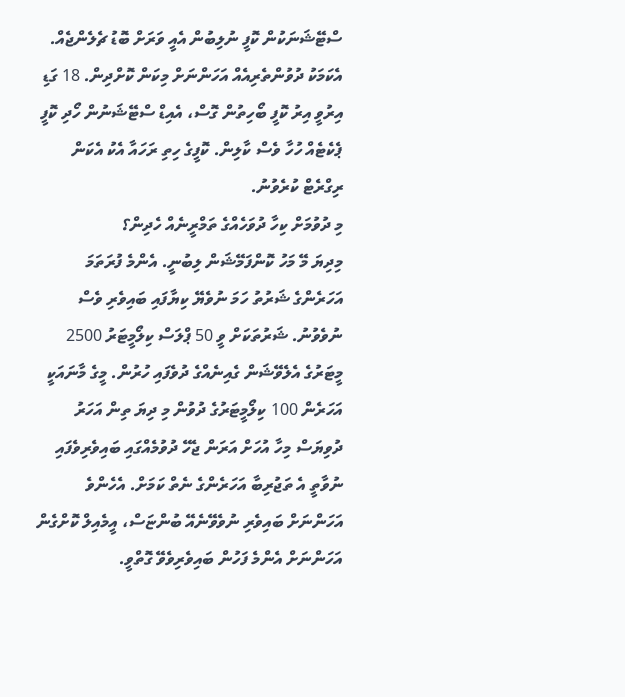ސްޓޭޝަނަކުން ކޮފީ ނުލިބުން އެއީ ވަރަށް ބޮޑު ޗެލެންޖެއް. އެކަމަކު ދުވުންތެރިއެއް އަހަންނަށް މިކަން ކޮށްދިން. 18 ގަޑި އިރުވީ އިރު ކޮފީ ބޯހިތުން ގޮސް، އެއިޑް ސްޓޭޝަނުން ހޯދި ކޮފީ ޕެކެޓެއް ހުހާ ވެސް ކާލިން. ކޮފީގެ ހިތި ރަހައާ އެކު އެކަން ރިގްރެޓް ކުރެވުނު.
މި ދުވުމަށް ކިހާ ދުވަހެއްގެ ތަމްރީނެއް ހެދިން؟
މިދިޔަ މޭ މަހު ކޮންފަމޭޝަން ލިބުނީ. އެންމެ ފުރަތަމަ އަހަރެންގެ ޝަރުތު ހަމަ ނުވެޔޭ ކިޔާފައި ބައިވެރި ވެސް ނުވެވުނު. ޝަރުތަކަށް ވީ 50 ޕްލަސް ކިލޯމީޓަރު 2500 މީޓަރުގެ އެލެވޭޝަން ގެއިނެއްގެ ދުވެފައި ހުރުން. މީގެ މާނައަކީ އަހަރެން 100 ކިލޯމީޓަރުގެ ދުވުން މި ދިޔަ ތިން އަހަރު ދުވިޔަސް މިހާ އުހަށް އަރަން ޖެހޭ ދުވުމެއްގައި ބައިވެރިވެފައި ނުވާތީ އެ ތަޖުރިބާ އަހަރެންގެ ނެތް ކަމަށް. އެހެންވެ އަހަންނަށް ބައިވެރި ނުވެވޭނެއޭ ބުންޏަސް، އީމެއިލް ކޮށްގެން އަހަންނަށް އެންމެ ފަހުން ބައިވެރިވެވޭ ގޮތްވީ.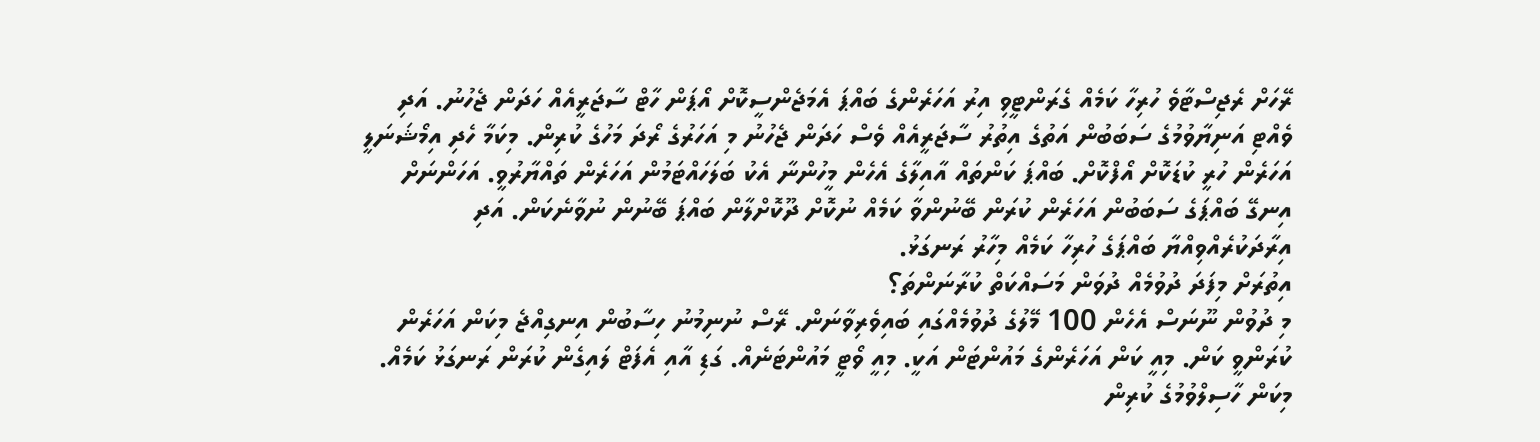ރޭހަށް ރެޖިސްޓާވެ ހުރިހާ ކަމެއް ގެރަންޓީވި އިރު އަހަރެންގެ ބައްޕަ އެމަޖެންސީކޮށް އޯޕަން ހާޓް ސާޖަރީއެއް ހަދަން ޖެހުނު. އަދި ވެއްޓި އަނިޔާވުމުގެ ސަބަބުން އަތުގެ އިތުރު ސާޖަރީއެއް ވެސް ހަދަން ޖެހުނު މި އަހަރުގެ ރޯދަ މަހުގެ ކުރިން. މިކަމާ ހެދި އިމޯޝަނަލީ އަހަރެން ހުރީ ކުޑަކޮށް އޯފްކޮށް. ބައްޕަ ކަންތައް އާއިލާގެ އެހެން މީހުންނާ އެކު ބަލަހައްޓަމުން އަހަރެން ތައްޔާރުވީ. އަހަންނަށް އިނގޭ ބައްޕަގެ ސަބަބުން އަހަރެން ކުރަން ބޭނުންވާ ކަމެއް ނުކޮށް ދޫކޮށްލާން ބައްޕަ ބޭނުން ނުވާނެކަން. އަދި އިރާދަކުރެއްވިއްޔާ ބައްޕަގެ ހުރިހާ ކަމެއް މިހާރު ރަނގަޅު.
އިތުރަށް މިފަދަ ދުވުމެއް ދުވަން މަސައްކަތް ކުރާނަންތަ؟
މި ދުވުން ނޫނަސް އެހެން 100 މޭލުގެ ދުވުމެއްގައި ބައިވެރިވާނަން. ރޭސް ނުނިމުނު ހިސާބުން އިނގިއްޖެ މިކަން އަހަރެން ކުރަންވީ ކަން. މިއީ ކަން އަހަރެންގެ މައުންޓަން އަކީ. މިއީ ވޯޓީ މައުންޓަނެއް. ގަޑި އާއި އެފަޓް ލައިގެން ކުރަން ރަނގަޅު ކަމެއް. މިކަން ހާސިލްވުމުގެ ކުރިން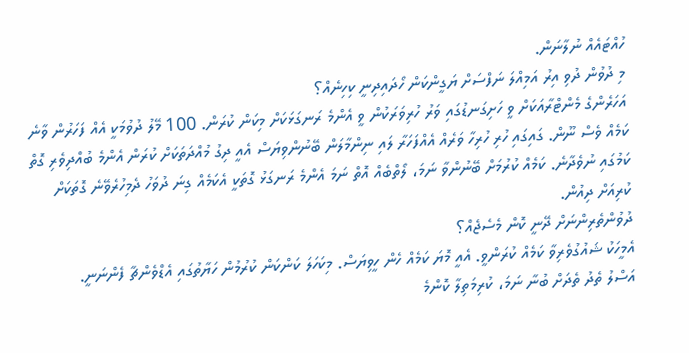ހުއްޓައެއް ނުލާނަން.
މި ދުވުން ދުވި އިރު އަމިއްލަ ނަފްސަށް ޔަގީންކަން ހޯދައިދިނީ ކިހިނެއް؟
އަހަރެންގެ މެންޓްރާއަކަށް ވީ ހަށިގަނޑުގައި ވަރު ހުރިވަރަކުން ވީ އެންމެ ރަނގަޅަކަށް މިކަން ކުރަން. 100 މޭލު ދުވުމަކީ އެއް ފަހަރުން ވާނެ ކަމެއް ވެސް ނޫން. ގައިގައި ހުރި ހުރިހާ ވަރެއް އެއްފަހަރާ ލައި ނިންމާލަން ބޭނުންވިޔަސް އެއީ ދިގު މުއްދަތަކަށް ކުރަން އެންމެ ބުއްދިވެރި ގޮތް ކަމުގައި ނުވެދާނެ. ކަމެއް ކުރުމަށް ބޭނުންވާ ނަމަ، ލޯތްބެއް އޮތް ނަމަ އެންމެ ރަނގަޅު ގޮތަކީ އެކަމެއް ގިނަ ދުވަހު ދެމިހުރެވޭނެ ގޮތަކަށް ކުރިއަށް ދިއުން.
ދުވުންތެރިންނަށް ދޭނީ ކޮން މެސެޖެއް؟
އެމީހަކު ޝައުގުވެރިވާ ކަމެއް ކުރަންވީ. އެއީ މޮޔަ ކަމެއް ހެން ހީވިޔަސް. މިކަހަލަ ކަންކަން ކުރުމުން ހަޔާތުގައި އެޑްވެންޗާ ފެންނަނީ.
އަސްލު ތެދު ތެދަށް ބުނާ ނަމަ، ކުރިމަތިލާ ކޮންމެ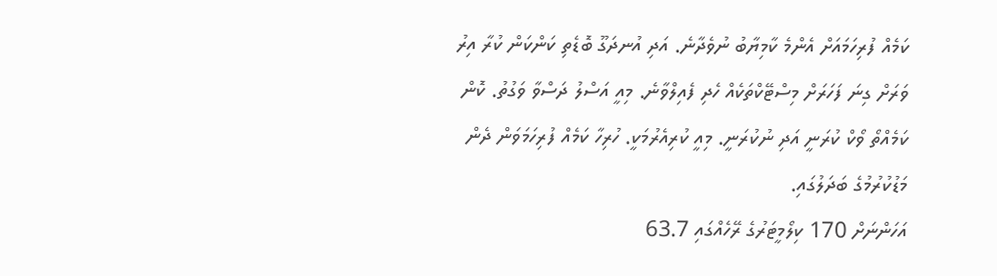ކަމެއް ފުރިހަމައަށް އެންމެ ކާމިޔާބު ނުވެދާނެ. އަދި އުނދަގޫ ބޮޑެތި ކަންކަން ކުރާ އިރު ވަރަށް ގިނަ ފަހަރަށް މިސްޓޭކްތަކެއް ހެދި ފެއިލްވާނެ. މިއީ އަސްލު ދަސްވާ ވަގުތު. ކޮން ކަމެއްތޯ ވޯކް ކުރަނީ އަދި ނުކުރަނީ. މިއީ ކުރިއެރުމަކީ. ހުރިހާ ކަމެއް ފުރިހަމަވަން ދެން މަޑުކުރުމުގެ ބަދަލުގައި.
އަހަންނަށް 170 ކިލޯމީޓަރުގެ ރޭހެއްގައި 63.7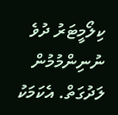ކިލޯމީޓަރު ދުވެ ނުނިންމުމުން ލަދުގަތް. އެކަމަކު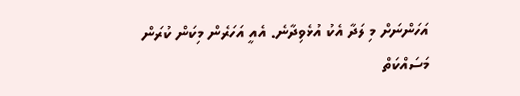އަހަންނަށް މި ލަދާ އެކު އުޅެވިދާނެ. އެއީ އަހަރެން މިކަން ކުރަން މަސައްކަތް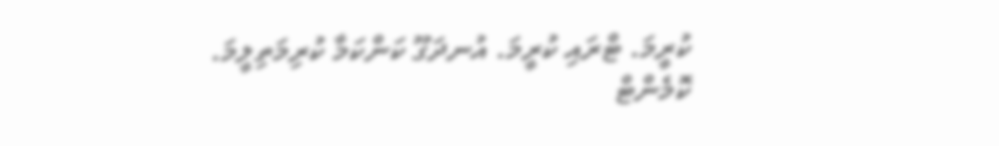ކުރީމަ. ޓްރައި ކުރީމަ. އުނދަގޫ ކަންކަމާ ކުރިމަތިލީމަ.
ކޮމެންޓް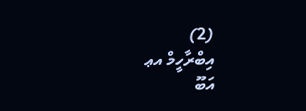(2)
އިބްރާހީމް އޢ
އަބޫ